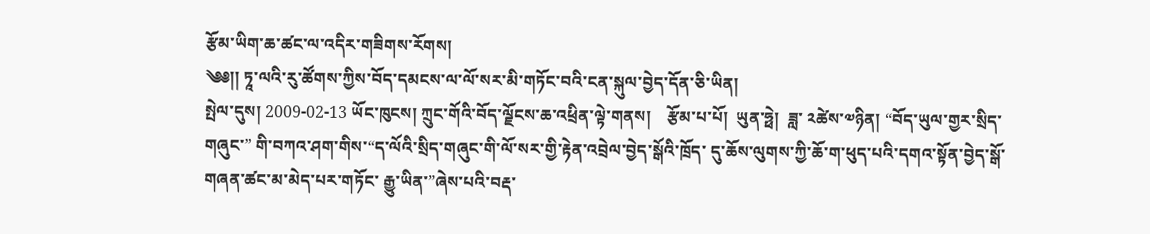རྩོམ་ཡིག་ཆ་ཚང་ལ་འདིར་གཟིགས་རོགས།
༄༅།། ཏཱ་ལའི་རུ་ཚོགས་ཀྱིས་བོད་དམངས་ལ་ལོ་སར་མི་གཏོང་བའི་ངན་སྐུལ་བྱེད་དོན་ཅི་ཡིན།
སྤེལ་དུས། 2009-02-13 ཡོང་ཁུངས། ཀྲུང་གོའི་བོད་ལྗོངས་ཆ་འཕྲིན་ལྟེ་གནས།    རྩོམ་པ་པོ།  ཡུན་ཧྥེ།  ཟླ་ ༢ཚེས་༧ཉིན། “བོད་ཡུལ་གྱར་སྲིད་གཞུང་” གི་བཀའ་ཤག་གིས་“ད་ལོའི་སྲིད་གཞུང་གི་ལོ་སར་གྱི་རྟེན་འབྲེལ་བྱེད་སྒོའི་ཁྲོད་ དུ་ཆོས་ལུགས་ཀྱི་ཆོ་ག་ཕུད་པའི་དགའ་སྟོན་བྱེད་སྒོ་གཞན་ཚང་མ་མེད་པར་གཏོང་ རྒྱུ་ཡིན་”ཞེས་པའི་བརྡ་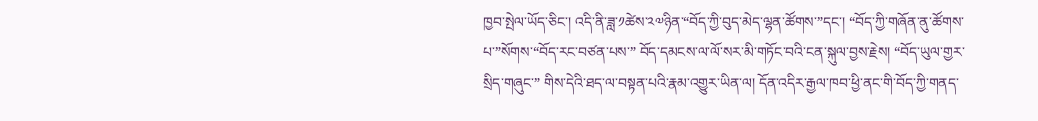ཁྱབ་སྤེལ་ཡོད་ཅིང་། འདི་ནི་ཟླ་༡ཚེས་༢༧ཉིན་“བོད་ཀྱི་བུད་མེད་ལྷན་ཚོགས་”དང་། “བོད་ཀྱི་གཞོན་ནུ་ཚོགས་པ་”སོགས་“བོད་རང་བཙན་པས་” བོད་དམངས་ལ་ལོ་སར་མི་གཏོང་བའི་ངན་སྐུལ་བྱས་རྗེས། “བོད་ཡུལ་གྱར་སྲིད་གཞུང་” གིས་དེའི་ཐད་ལ་བསྟན་པའི་རྣམ་འགྱུར་ཡིན་ལ། དོན་འདིར་རྒྱལ་ཁབ་ཕྱི་ནང་གི་བོད་ཀྱི་གནད་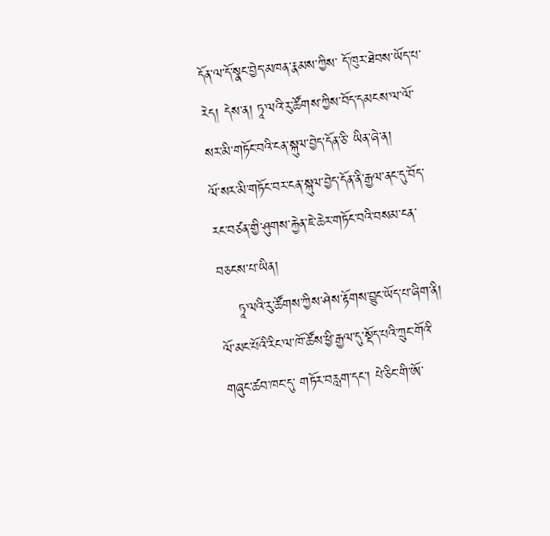དོན་ལ་དོ་སྣང་བྱེད་མཁན་རྣམས་ཀྱིས་ དོ་ཁུར་ཐེབས་ཡོད་པ་རེད། དེས་ན། ཏཱ་ལའི་རུ་ཚོགས་ཀྱིས་བོད་དམངས་ལ་ལོ་སར་མི་གཏོང་བའི་ངན་སྐུལ་བྱེད་དོན་ཅི་ ཡིན་ཞེ་ན།
ལོ་སར་མི་གཏོང་བར་ངན་སྐུལ་བྱེད་དོན་ནི་རྒྱལ་ནང་དུ་བོད་རང་བཙན་གྱི་ཤུགས་རྐྱེན་ཇེ་ཆེར་གཏོང་བའི་བསམ་ངན་བཅངས་པ་ཡིན།
    ཏཱ་ལའི་རུ་ཚོགས་ཀྱིས་ཤེས་རྟོགས་བྱུང་ཡོད་པ་ཞིག་ནི། ལོ་མང་པོའི་རིང་ལ་ཁོ་ཚོས་ཕྱི་རྒྱལ་དུ་སྡོད་པའི་ཀྲུང་གོའི་གཞུང་ཚབ་ཁང་དུ་ གཏོར་བརླག་དང་། པེ་ཅིང་གི་ཨོ་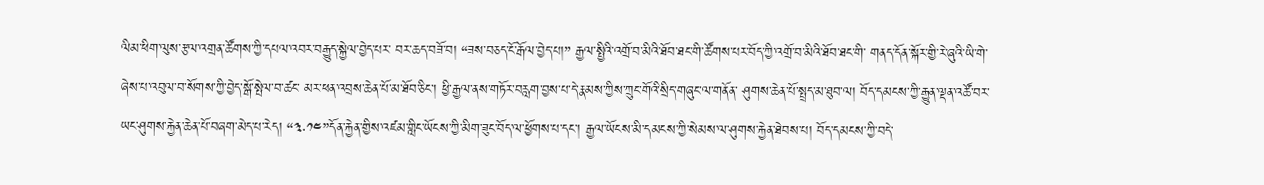ལིམ་ཕིག་ལུས་རྩལ་འགྲན་ཚོགས་ཀྱི་དཔལ་འབར་བརྒྱུད་སྐྱེལ་བྱེད་པར་ བར་ཆད་བཟོ་བ། “ཟས་བཅད་ངོ་རྒོལ་བྱེད་པ།” རྒྱལ་སྤྱིའི་འགྲོ་བ་མིའི་ཐོབ་ཐང་གི་ཚོགས་པར་བོད་ཀྱི་འགྲོ་བ་མིའི་ཐོབ་ཐང་གི་ གནད་དོན་སྐོར་གྱི་རེ་ཞུའི་ཡི་གེ་ཞེས་པ་འབུལ་བ་སོགས་ཀྱི་བྱེད་སྒོ་སྤེལ་བ་ཚང་ མར་ཕན་འབྲས་ཆེན་པོ་མ་ཐོབ་ཅིང་། ཕྱི་རྒྱལ་ནས་གཏོར་བརླག་བྱས་པ་དེ་རྣམས་ཀྱིས་ཀྲུང་གོའི་སྲིད་གཞུང་ལ་གནོན་ ཤུགས་ཆེན་པོ་སྤྲད་མ་ཐུབ་ལ། བོད་དམངས་ཀྱི་རྒྱུན་ལྡན་འཚོ་བར་ཡང་ཤུགས་རྐྱེན་ཆེན་པོ་བཞག་མེད་པ་རེད། “༣·༡༤”དོན་རྐྱེན་གྱིས་འཛམ་གླིང་ཡོངས་ཀྱི་མིག་ཟུང་བོད་ལ་ཕྱོགས་པ་དང་། རྒྱལ་ཡོངས་མི་དམངས་ཀྱི་སེམས་ལ་ཤུགས་རྐྱེན་ཐེབས་པ། བོད་དམངས་ཀྱི་བདེ་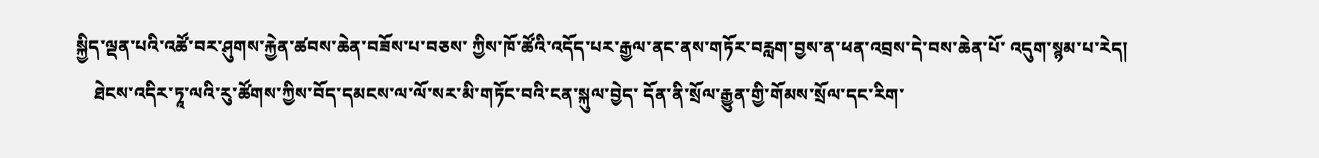སྐྱིད་ལྡན་པའི་འཚོ་བར་ཤུགས་རྐྱེན་ཚབས་ཆེན་བཟོས་པ་བཅས་ ཀྱིས་ཁོ་ཚོའི་འདོད་པར་རྒྱལ་ནང་ནས་གཏོར་བརླག་བྱས་ན་ཕན་འབྲས་དེ་བས་ཆེན་པོ་ འདུག་སྙམ་པ་རེད།
    ཐེངས་འདིར་ཏཱ་ལའི་རུ་ཚོགས་ཀྱིས་བོད་དམངས་ལ་ལོ་སར་མི་གཏོང་བའི་ངན་སྐུལ་བྱེད་ དོན་ནི་སྲོལ་རྒྱུན་གྱི་གོམས་སྲོལ་དང་རིག་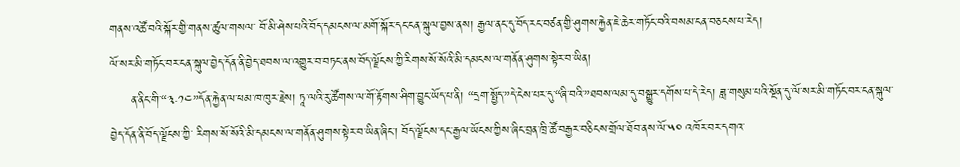གནས་འཚོ་བའི་སྐོར་གྱི་གནས་ཚུལ་གསལ་ བོ་མི་ཤེས་པའི་བོད་དམངས་ལ་མགོ་སྐོར་དང་ངན་སྐུལ་བྱས་ནས། རྒྱལ་ནང་དུ་བོད་རང་བཙན་གྱི་ཤུགས་རྐྱེན་ཇེ་ཆེར་གཏོང་བའི་བསམ་ངན་བཅངས་པ་རེད།
ལོ་སར་མི་གཏོང་བར་ངན་སྐུལ་བྱེད་དོན་ནི་བྱེད་ཐབས་ལ་འགྱུར་བ་བཏང་ནས་བོད་ལྗོངས་ཀྱི་རིགས་སོ་སོའི་མི་དམངས་ལ་གནོན་ཤུགས་སྟེར་བ་ཡིན།
     ན་ནིང་གི་“༣·༡༤”དོན་རྐྱེན་ལ་ཕམ་ཁ་ཁུར་རྗེས། ཏཱ་ལའི་རུ་ཚོགས་ལ་གོ་རྟོགས་ཤིག་བྱུང་ཡོད་པ་ནི། “དྲག་སྤྱོད་”དེ་ངེས་པར་དུ་“ཞི་བའི་”ཐབས་ལམ་དུ་བསྒྱུར་དགོས་པ་དེ་རེད། ཟླ་གསུམ་པའི་སྔོན་དུ་ལོ་སར་མི་གཏོང་བར་ངན་སྐུལ་བྱེད་དོན་ནི་བོད་ལྗོངས་ཀྱི་ རིགས་སོ་སོའི་མི་དམངས་ལ་གནོན་ཤུགས་སྟེར་བ་ཡིན་ཞིང་། བོད་ལྗོངས་དང་རྒྱལ་ཡོངས་ཀྱིས་ཞིང་བྲན་ཁྲི་ཚོ་བརྒྱར་བཅིངས་གྲོལ་ཐོབ་ནས་ལོ་༥༠ འཁོར་བར་དགའ་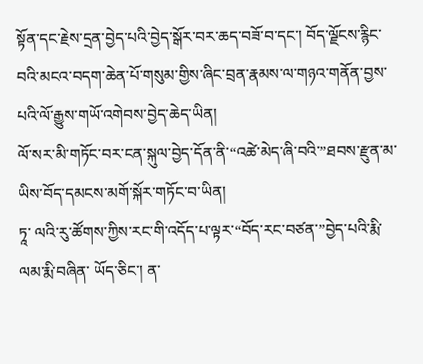སྟོན་དང་རྗེས་དྲན་བྱེད་པའི་བྱེད་སྒོར་བར་ཆད་བཟོ་བ་དང་། བོད་ལྗོངས་རྙིང་བའི་མངའ་བདག་ཆེན་པོ་གསུམ་གྱིས་ཞིང་བྲན་རྣམས་ལ་གཉའ་གནོན་བྱས་ པའི་ལོ་རྒྱུས་གཡོ་འགེབས་བྱེད་ཆེད་ཡིན།
ལོ་སར་མི་གཏོང་བར་ངན་སྐུལ་བྱེད་དོན་ནི་“འཚེ་མེད་ཞི་བའི་”ཐབས་རྫུན་མ་ཡིས་བོད་དམངས་མགོ་སྐོར་གཏོང་བ་ཡིན།
ཏཱ་ ལའི་རུ་ཚོགས་ཀྱིས་རང་གི་འདོད་པ་ལྟར་“བོད་རང་བཙན་”བྱེད་པའི་རྨི་ལམ་རྨི་བཞིན་ ཡོད་ཅིང་། ན་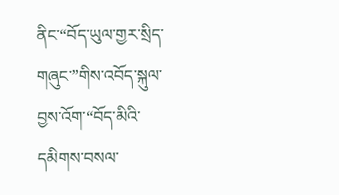ནིང་“བོད་ཡུལ་གྱར་སྲིད་གཞུང་”གིས་འབོད་སྐུལ་བྱས་འོག་“བོད་མིའི་དམིགས་བསལ་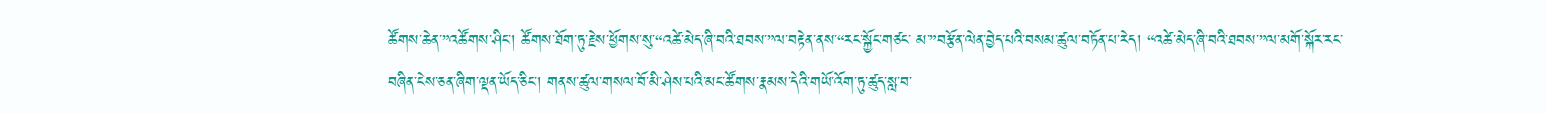ཚོགས་ཆེན་”འཚོགས་ཤིང་། ཚོགས་ཐོག་ཏུ་རྗེས་ཕྱོགས་སུ་“འཚེ་མེད་ཞི་བའི་ཐབས་”ལ་བརྟེན་ནས་“རང་སྐྱོང་གཙང་ མ་”བརྩོན་ལེན་བྱེད་པའི་བསམ་ཚུལ་བཏོན་པ་རེད། “འཚེ་མེད་ཞི་བའི་ཐབས་”ལ་མགོ་སྐོར་རང་བཞིན་ངེས་ཅན་ཞིག་ལྡན་ཡོད་ཅིང་། གནས་ཚུལ་གསལ་བོ་མི་ཤེས་པའི་མང་ཚོགས་རྣམས་དེའི་གཡོ་འོག་ཏུ་ཚུད་སླ་བ་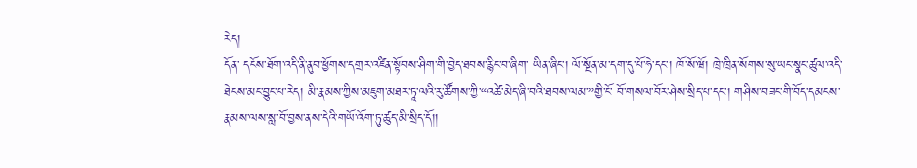རེད།
དོན་ དངོས་ཐོག་འདི་ནི་ནུབ་ཕྱོགས་དགྲར་འཛིན་སྟོབས་ཤིག་གི་བྱེད་ཐབས་རྙིང་བ་ཞིག་ ཡིན་ཞིང་། ལོ་སྔོན་མ་དག་དུ་པོ་ཧེ་དང་། ཁོ་སོ་ཝོ། ཁྲེ་ཁྲིན་སོགས་སུ་ཡང་སྣང་ཚུལ་འདི་ཐེངས་མང་བྱུང་པ་རེད། མི་རྣམས་ཀྱིས་མཇུག་མཐར་ཏཱ་ལའི་རུ་ཚོགས་ཀྱི་“འཚེ་མེད་ཞི་བའི་ཐབས་ལམ་”གྱི་ངོ་ བོ་གསལ་བོར་ཤེས་སྲིད་པ་དང་། གཤིས་བཟང་གི་བོད་དམངས་རྣམས་ལས་སླ་བོ་བྱས་ནས་དེའི་གཡོ་འོག་ཏུ་ཚུད་མི་སྲིད་དོ།།